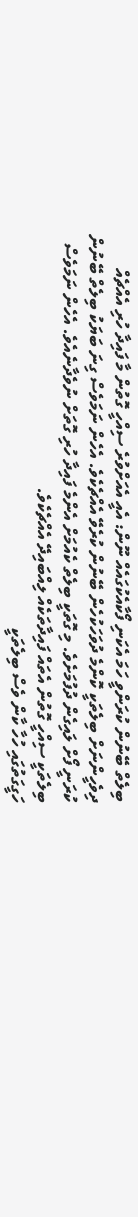ބިލެތް ބޭނުން ކުރަންވީ ހަމަ އެކަނި ފޯކާއެކުގައެއް ނޫން: އެއީ އެއަށްވުރެ ސިއްހީ ގޮތުން މާ ފައިދާ ހުރި އެއްޗެއް
ދިވެހީންނަށް ބިލެތަކީ ކޮންމެ ދުވަހަކުހެން ބޭނުން ކުރެވޭ އެއްޗެކެވެ. އެހެން ނަމަވެސް ގިނަ ބަޔަކު ބިލެތް ބޭނުން ކުރަނީ ފޯށް ލައިގެން ދުފުމަށެވެ. މި ގޮތަކީ ބިލެތް ކެއުމަށް އެންމެ ފައިދާ ހުރި ގޮތަށް ނުވެދާނެއެވެ. އެހެން ނަމަވެސް ބިލެތަކީ ސިއްހީ ގޮތުން އެތައް ފައިދާތަކެއް ލިއްބައިދޭ އެއްޗެކެވެ.
ހަގީގަތުގައި ހުހާ ކާން ވެސް ބިލެތަކީ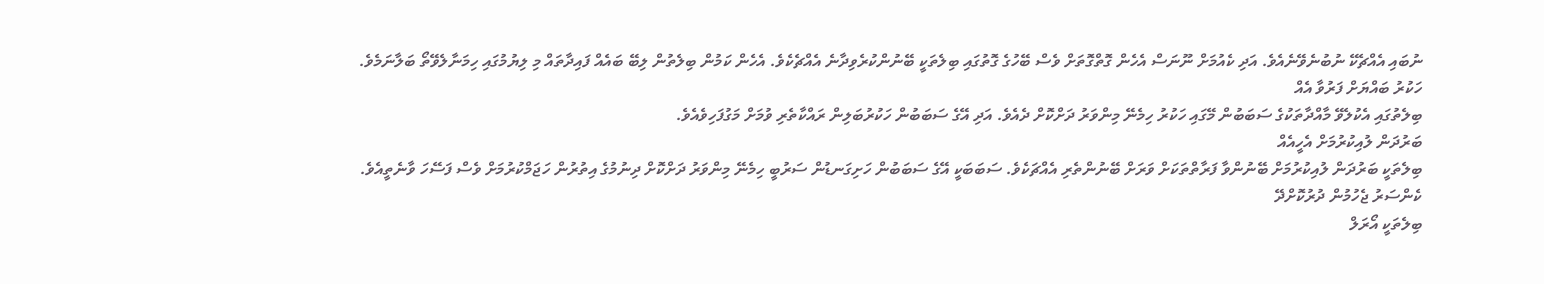ނުބައި އެއްޗެކޭ ނުބުނެވޭނެއެވެ. އަދި ކެއުމަށް ނޫނަސް އެހެން ގޮތްގޮތަށް ވެސް ބޭހުގެ ގޮތުގައި ބިލެތަކީ ބޭނުންކުރެވިދާނެ އެއްޗެކެވެ. އެހެން ކަމުން ބިލެތުން ލިބޭ ބައެއް ފައިދާތައް މި ލިޔުމުގައި ހިމަނާލެވޭތޯ ބަލާނަމެވެ.
ހަކުރު ބައްޔަށް ފަރުވާ އެއް
ބިލެތުގައި އެކުލެވޭ މާއްދާތަކުގެ ސަބަބުން މޭގައި ހަކުރު ހިމެނޭ މިންވަރު ދަށްކޮށް ދެއެވެ. އަދި އޭގެ ސަބަބުން ހަކުރުބަލިން ރައްކާތެރި ވުމަށް މަގުފަހިވެއެވެ.
ބަރުދަން ލުއިކުރުމަށް އެހީއެއް
ބިލެތަކީ ބަރުދަން ލުއިކުރުމަށް ބޭނުންވާ ފަރާތްތަކަށް ވަރަށް ބޭނުންތެރި އެއްޗަކެވެ. ސަބަބަކީ އޭގެ ސަބަބުން ހަށިގަނޑުން ސަރުބީ ހިމެނޭ މިންވަރު ދަށްކޮށް ދިނުމުގެ އިތުރުން ހަޖަމްކުރުމަށް ވެސް ފަސޭހަ ވާނެތީއެވެ.
ކެންސަރު ޖެހުމުން ދުރުކޮށްދޭ
ބިލެތަކީ އޯރަލް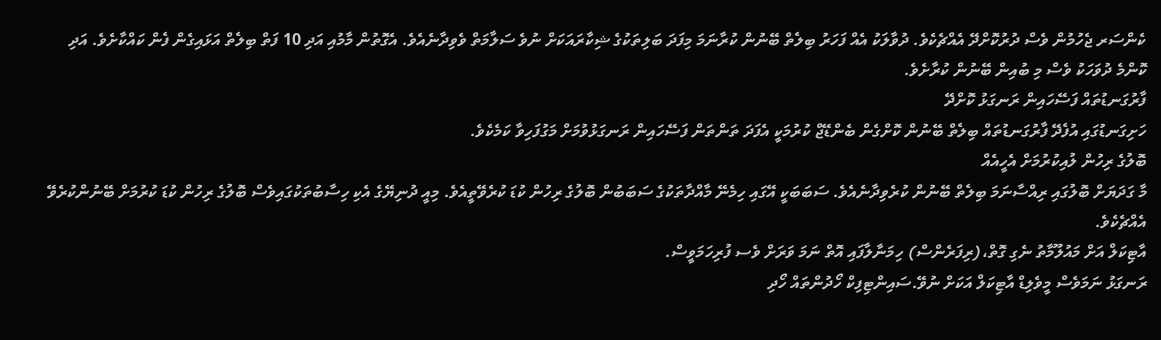ކެންސަރ ޖެހުމުން ވެސް ދުރުކޮށްދޭ އެއްޗެކެވެ. ދުވާލަކު އެއް ފަހަރު ބިލެތް ބޭނުން ކުރާނަމަ މިފަދަ ބަލިތަކުގެ ޝިކާރައަކަށް ނުވެ ސަލާމަތް ވެވިދާނެއެވެ. އެގޮތުން މާމުއި އަދި 10 ފަތް ބިލެތް އަޅައިގެން ފެން ކައްކާށެވެ. އަދި ކޮންމެ ދުވަހަކު ވެސް މި ބުއިން ބޭނުން ކުރާށެވެ.
ފާރުގަނޑުތައް ފަސޭހައިން ރަނގަޅު ކޮށްދޭ
ހަށިގަނޑުގައި އުފެދޭ ފާރުގަނޑުތައް ބިލެތް ބޭނުން ކޮށްގެން ބެންޑޭޖް ކުރުމަކީ އެފަދަ ތަންތަން ފަސޭހައިން ރަނގަޅުވުމަށް މަގުފަހިވާ ކަމެކެވެ.
ބޮލުގެ ރިހުން ލުއިކުރުމަށް އެހީއެއް
މާ ގަދަޔަށް ބޮލުގައި ރިއްސާނަމަ ބިލެތް ބޭނުން ކުރެވިދާނެއެވެ. ސަބަބަކީ އޭގައި ހިމެނޭ މާއްދާތަކުގެ ސަބަބުން ބޮލުގެ ރިހުން ކުޑަ ކުރެވޭތީއެވެ. މިއީ ދުނިޔޭގެ އެކި ހިސާބުތަކުގައިވެސް ބޮލުގެ ރިހުން ކުޑަ ކުރުމަށް ބޭނުންކުރެވޭ އެއްޗެކެވެ.
އާޓިކަލް އަށް މައުލޫމާތު ނެގި ގޮތް،(ރިފަރެންސް) ހިމަނާލާފައި އޮތް ނަމަ ވަރަށް ވެސ ފުރިހަމަވީސް.
ރަނގަޅު ނަމަވެސް މީވެލިޑް އާޓިކަލް އަކަށް ނުވޭ.ސައިންޓިފިކް ހޯދުންތައް ހޯދި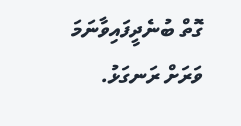ގޮތް ބުނެދީފައިވާނަމަ ވަރަށް ރަނގަޅު.